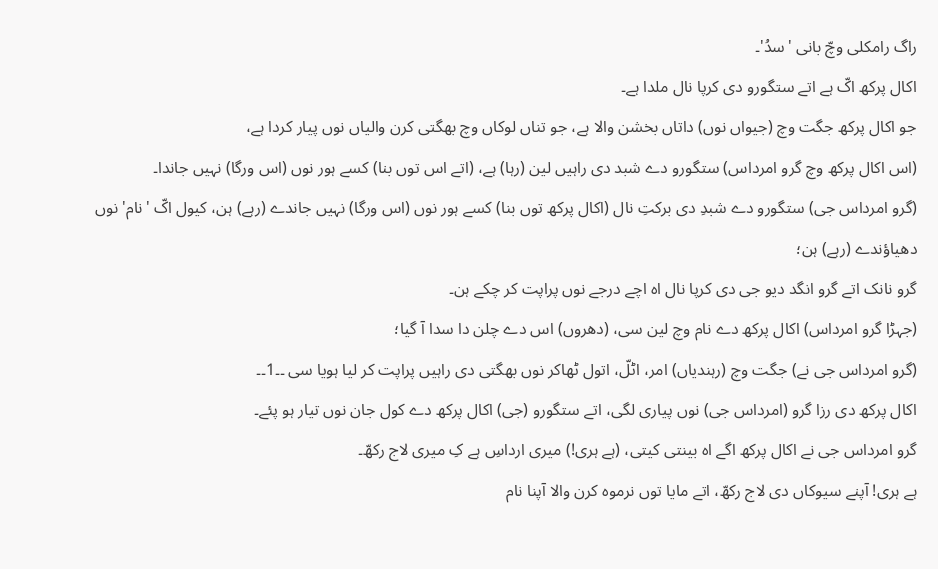راگ رامکلی وچّ بانی 'سدُ'۔
اکال پرکھ اکّ ہے اتے ستگورو دی کرپا نال ملدا ہے۔
جو اکال پرکھ جگت وچ (جیواں نوں) داتاں بخشن والا ہے، جو تناں لوکاں وچ بھگتی کرن والیاں نوں پیار کردا ہے،
(اس اکال پرکھ وچ گرو امرداس) ستگورو دے شبد دی راہیں لین (رہا) ہے، (اتے اس توں بنا) کسے ہور نوں (اس ورگا) نہیں جاندا۔
(گرو امرداس جی) ستگورو دے شبدِ دی برکتِ نال (اکال پرکھ توں بنا) کسے ہور نوں (اس ورگا) نہیں جاندے (رہے) ہن، کیول اکّ 'نام' نوں دھیاؤندے (رہے) ہن؛
گرو نانک اتے گرو انگد دیو جی دی کرپا نال اہ اچے درجے نوں پراپت کر چکے ہن۔
(جہڑا گرو امرداس) اکال پرکھ دے نام وچ لین سی، (دھروں) اس دے چلن دا سدا آ گیا؛
(گرو امرداس جی نے) جگت وچ (رہندیاں) امر، اٹلّ، اتول ٹھاکر نوں بھگتی دی راہیں پراپت کر لیا ہویا سی ۔۔1۔۔
اکال پرکھ دی رزا گرو (امرداس جی) نوں پیاری لگی، اتے ستگورو (جی) اکال پرکھ دے کول جان نوں تیار ہو پئے۔
گرو امرداس جی نے اکال پرکھ اگے اہ بینتی کیتی، (ہے ہری!) میری ارداسِ ہے کِ میری لاج رکھّ۔
ہے ہری! آپنے سیوکاں دی لاج رکھّ، اتے مایا توں نرموہ کرن والا آپنا نام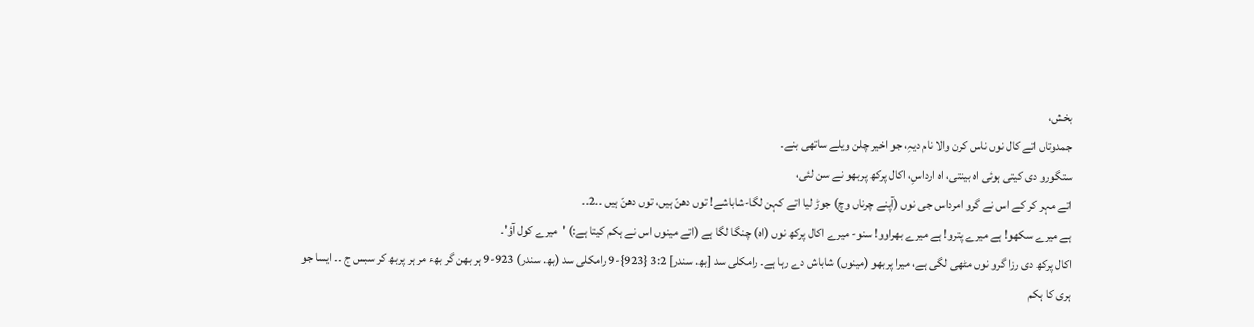بخش،
جمدوتاں اتے کال نوں ناس کرن والا نام دیہِ، جو اخیر چلن ویلے ساتھی بنے۔
ستگورو دی کیتی ہوئی اہ بینتی، اہ ارداسِ، اکال پرکھ پربھو نے سن لئی،
اتے مہر کر کے اس نے گرو امرداس جی نوں (آپنے چرناں وچ) جوڑ لیا اتے کہن لگا-شاباشے! توں دھنّ ہیں، توں دھنّ ہیں ۔۔2۔۔
ہے میرے سکھو! ہے میرے پترو! ہے میرے بھراوو! سنو- میرے اکال پرکھ نوں (اہ) چنگا لگا ہے (اتے مینوں اس نے ہکم کیتا ہے:) 'میرے کول آؤ'۔
اکال پرکھ دی رزا گرو نوں مٹھی لگی ہے، میرا پربھو (مینوں) شاباش دے رہا ہے۔ رامکلی سد [بھ. سندر] 3:2 {923}-9 رامکلی سد (بھ. سندر) 923-9 ہر بھن گر بھء مر ہر پربھ کر سبس ج ۔۔ ایسا جو ہری کا ہکم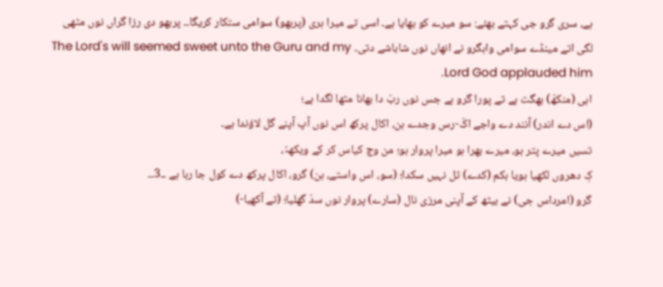ہے، سری گرو جی کہتے بھئے: سو میرے کو بھایا ہے۔ اسی تے میرا ہری (پربھو) سوامی ستکار کریگا۔۔ پربھو دی رزا گراں نوں مٹھی لگی اتے مینڈے سوامی واہگرو نے انھاں نوں شاباشے دتی۔ The Lord's will seemed sweet unto the Guru and my Lord God applauded him.
اہی (منکھّ) بھگت ہے تے پورا گرو ہے جس نوں ربّ دا بھانا مٹھا لگدا ہے؛
(اس دے اندر) آنند دے واجے اکّ-رس وجدے ہن، اکال پرکھ اس نوں آپ آپنے گل لاؤندا ہے۔
تسیں میرے پتر ہو، میرے بھرا ہو میرا پروار ہو؛ من وچ کیاس کر کے ویکھہُ،
کِ دھروں لکھیا ہویا ہکم (کدے) ٹل نہیں سکدا؛ (سو، اس واستے، ہن) گرو، اکال پرکھ دے کول جا رہا ہے ۔۔3۔۔
گرو (امرداس جی) نے بیٹھ کے آپنی مرزی نال (سارے) پروار نوں سدّ گھلیا؛ (تے آکھیا-)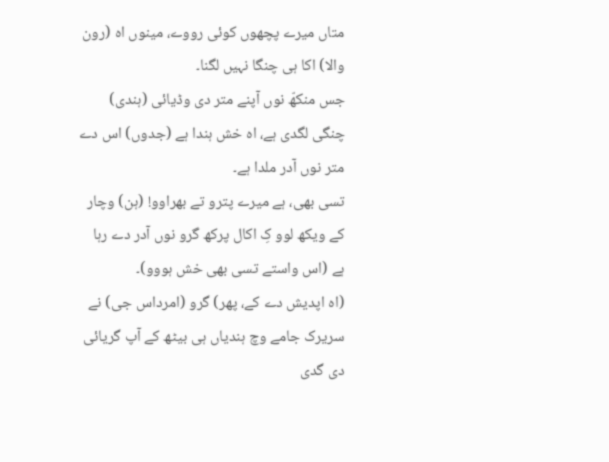متاں میرے پچھوں کوئی رووے، مینوں اہ (رون والا) اکا ہی چنگا نہیں لگنا۔
جس منکھّ نوں آپنے متر دی وڈیائی (ہندی) چنگی لگدی ہے، اہ خش ہندا ہے (جدوں) اس دے متر نوں آدر ملدا ہے۔
تسی بھی، ہے میرے پترو تے بھراوو! (ہن) وچار کے ویکھ لوو کِ اکال پرکھ گرو نوں آدر دے رہا ہے (اس واستے تسی بھی خش ہووو)۔
(اہ اپدیش دے کے، پھر) گرو (امرداس جی) نے سریرک جامے وچ ہندیاں ہی بیٹھ کے آپ گریائی دی گدی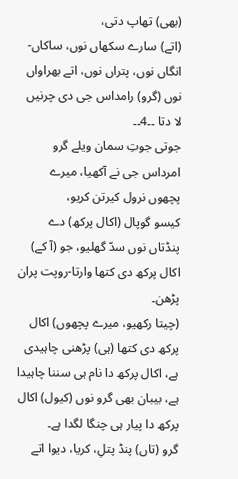(بھی) تھاپ دتی،
(اتے) سارے سکھاں نوں، ساکاں-انگاں نوں، پتراں نوں، اتے بھراواں نوں (گرو) رامداس جی دی چرنیں لا دتا ۔۔4۔۔
جوتی جوتِ سمان ویلے گرو امرداس جی نے آکھیا، میرے پچھوں نرول کیرتن کریو،
کیسو گوپال (اکال پرکھ) دے پنڈتاں نوں سدّ گھلیو، جو (آ کے) اکال پرکھ دی کتھا وارتا-روپت پران پڑھن۔
(چیتا رکھیو، میرے پچھوں) اکال پرکھ دی کتھا (ہی) پڑھنی چاہیدی ہے، اکال پرکھ دا نام ہی سننا چاہیدا ہے، بیبان بھی گرو نوں (کیول) اکال پرکھ دا پیار ہی چنگا لگدا ہے۔
گرو (تاں) پنڈ پتلِ، کریا، دیوا اتے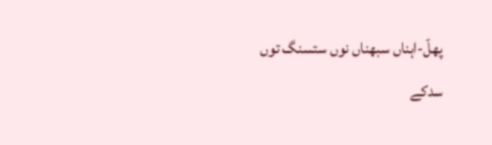پھلّ-اہناں سبھناں نوں ستسنگ توں سدکے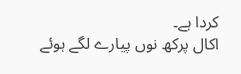کردا ہے۔
اکال پرکھ نوں پیارے لگے ہوئے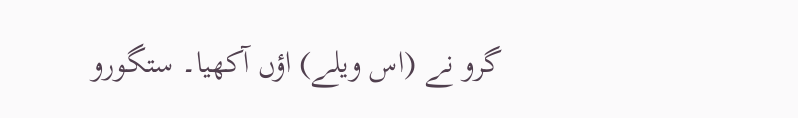گرو نے (اس ویلے) اؤں آکھیا۔ ستگورو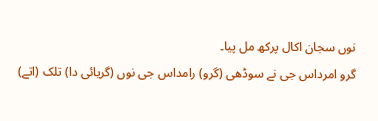نوں سجان اکال پرکھ مل پیا۔
گرو امرداس جی نے سوڈھی (گرو) رامداس جی نوں (گریائی دا) تلک (اتے)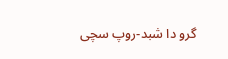گرو دا شبد-روپ سچی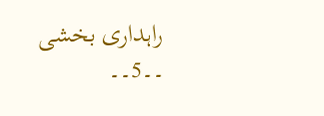راہداری بخشی ۔۔5۔۔